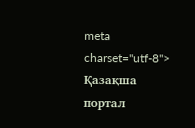meta charset="utf-8"> Қазақша портал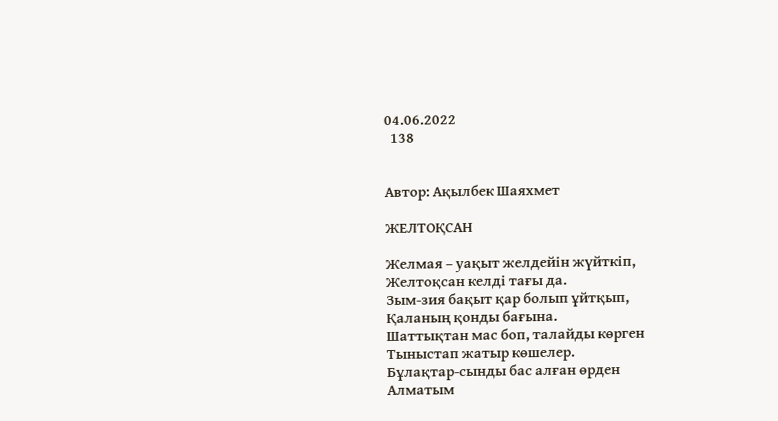04.06.2022
  138


Автор: Ақылбек Шаяхмет

ЖЕЛТОҚСАН

Желмая – уақыт желдейін жүйткіп,
Желтоқсан келді тағы да.
Зым-зия бақыт қар болып ұйтқып,
Қаланың қонды бағына.
Шаттықтан мас боп, талайды көрген
Тыныстап жатыр көшелер.
Бұлақтар-сынды бас алған өрден
Алматым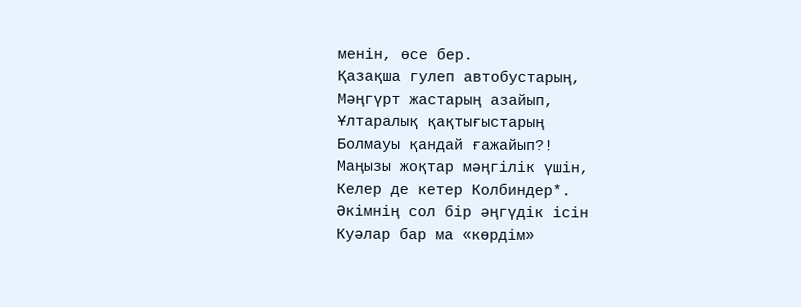менін, өсе бер.
Қазақша гулеп автобустарың,
Мəңгүрт жастарың азайып,
Ұлтаралық қақтығыстарың
Болмауы қандай ғажайып?!
Маңызы жоқтар мəңгілік үшін,
Келер де кетер Колбиндер*.
Əкімнің сол бір əңгүдік ісін
Куəлар бар ма «көрдім»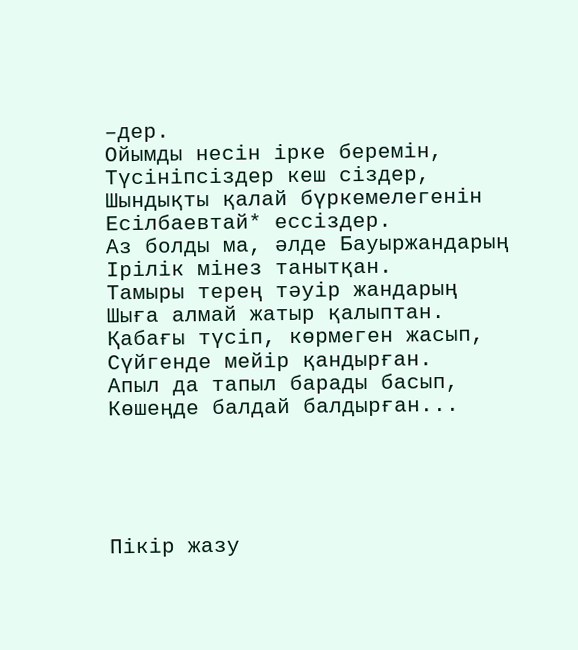–дер.
Ойымды несін ірке беремін,
Түсініпсіздер кеш сіздер,
Шындықты қалай бүркемелегенін
Есілбаевтай* ессіздер.
Аз болды ма, əлде Бауыржандарың
Ірілік мінез танытқан.
Тамыры терең тəуір жандарың
Шыға алмай жатыр қалыптан.
Қабағы түсіп, көрмеген жасып,
Сүйгенде мейір қандырған.
Апыл да тапыл барады басып,
Көшеңде балдай балдырған...





Пікір жазу